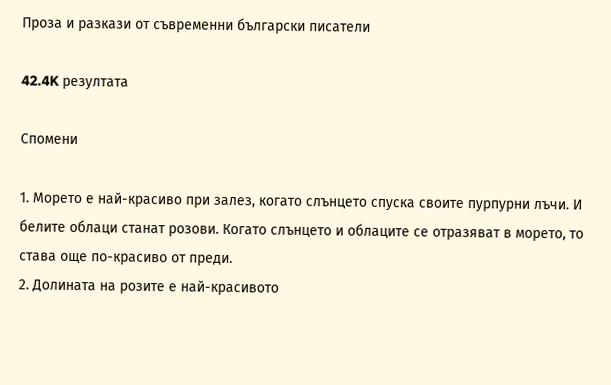Проза и разкази от съвременни български писатели

42.4K резултата

Спомени

1. Морето е най-красиво при залез, когато слънцето спуска своите пурпурни лъчи. И белите облаци станат розови. Когато слънцето и облаците се отразяват в морето, то става още по-красиво от преди.
2. Долината на розите е най-красивото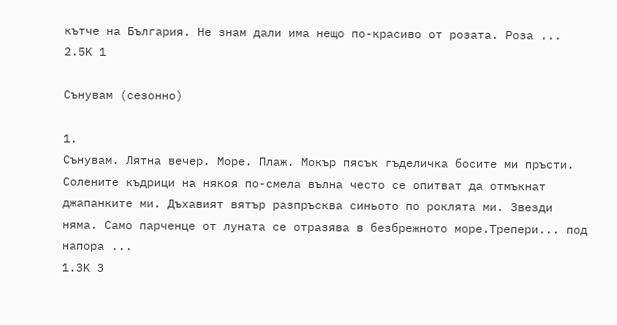кътче на България. Не знам дали има нещо по-красиво от розата. Роза ...
2.5K 1

Сънувам (сезонно)

1.
Сънувам. Лятна вечер. Море. Плаж. Мокър пясък гъделичка босите ми пръсти. Солените къдрици на някоя по-смела вълна често се опитват да отмъкнат джапанките ми. Дъхавият вятър разпръсква синьото по роклята ми. Звезди няма. Само парченце от луната се отразява в безбрежното море.Трепери... под напора ...
1.3K 3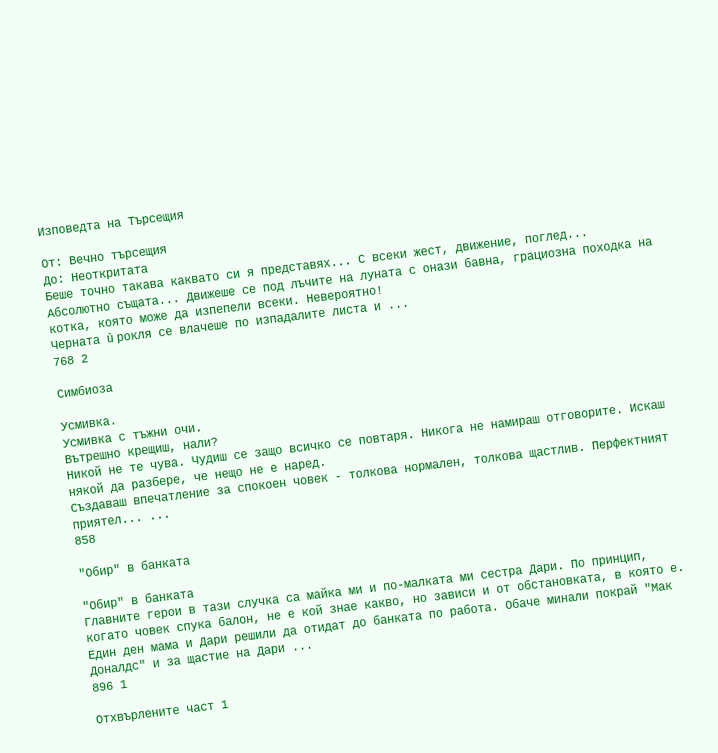Изповедта на Търсещия

От: Вечно търсещия
До: Неоткритата
Беше точно такава каквато си я представях... С всеки жест, движение, поглед... Абсолютно същата... Движеше се под лъчите на луната с онази бавна, грациозна походка на котка, която може да изпепели всеки. Невероятно!
Черната ù рокля се влачеше по изпадалите листа и ...
768 2

Симбиоза

Усмивка.
Усмивка с тъжни очи.
Вътрешно крещиш, нали?
Никой не те чува. Чудиш се защо всичко се повтаря. Никога не намираш отговорите. Искаш някой да разбере, че нещо не е наред.
Създаваш впечатление за спокоен човек - толкова нормален, толкова щастлив. Перфектният приятел... ...
858

"Обир" в банката

"Обир" в банката
Главните герои в тази случка са майка ми и по-малката ми сестра Дари. По принцип, когато човек спука балон, не е кой знае какво, но зависи и от обстановката, в която е.
Един ден мама и Дари решили да отидат до банката по работа. Обаче минали покрай "Мак Доналдс" и за щастие на Дари ...
896 1

Отхвърлените част 1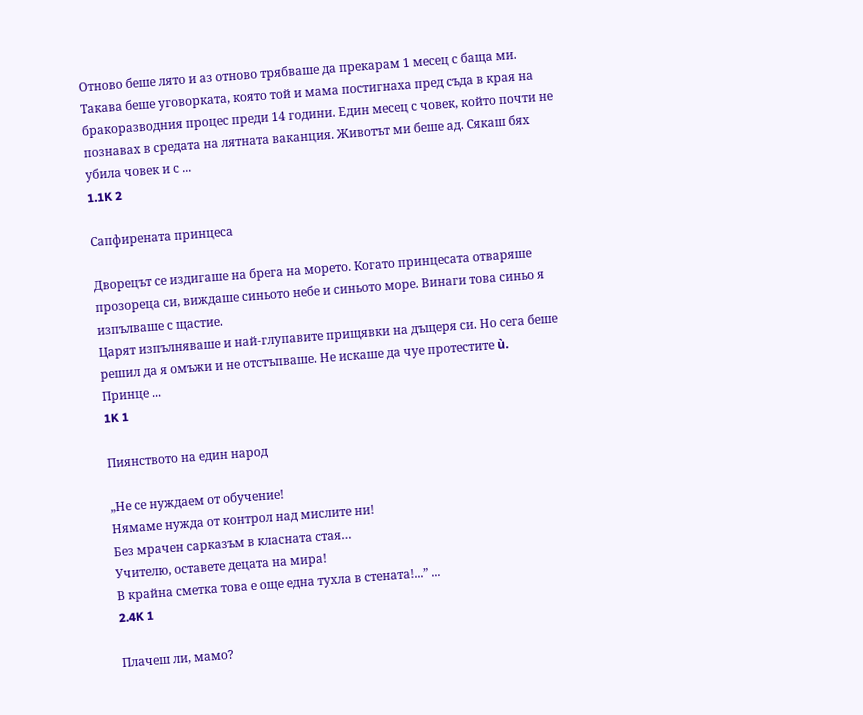Отново беше лято и аз отново трябваше да прекарам 1 месец с баща ми. Такава беше уговорката, която той и мама постигнаха пред съда в края на бракоразводния процес преди 14 години. Един месец с човек, който почти не познавах в средата на лятната ваканция. Животът ми беше ад. Сякаш бях убила човек и с ...
1.1K 2

Сапфирената принцеса

Дворецът се издигаше на брега на морето. Когато принцесата отваряше прозореца си, виждаше синьото небе и синьото море. Винаги това синьо я изпълваше с щастие.
Царят изпълняваше и най-глупавите прищявки на дъщеря си. Но сега беше решил да я омъжи и не отстъпваше. Не искаше да чуе протестите ù.
Принце ...
1K 1

Пиянството на един народ

„Не се нуждаем от обучение!
Нямаме нужда от контрол над мислите ни!
Без мрачен сарказъм в класната стая…
Учителю, оставете децата на мира!
В крайна сметка това е още една тухла в стената!...” ...
2.4K 1

Плачеш ли, мамо?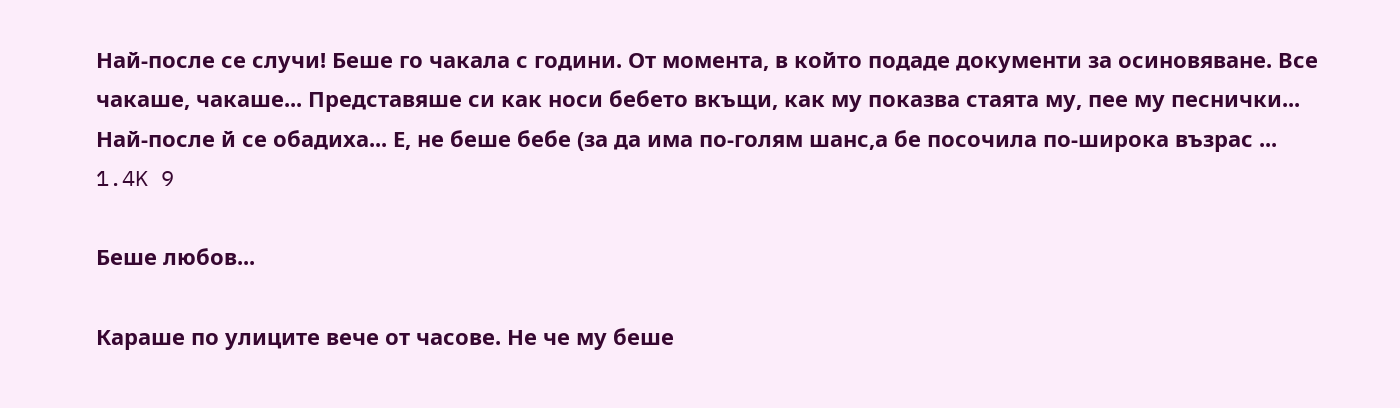Най-после се случи! Беше го чакала с години. От момента, в който подаде документи за осиновяване. Все чакаше, чакаше... Представяше си как носи бебето вкъщи, как му показва стаята му, пее му песнички...
Най-после й се обадиха... Е, не беше бебе (за да има по-голям шанс,а бе посочила по-широка възрас ...
1.4K 9

Беше любов...

Караше по улиците вече от часове. Не че му беше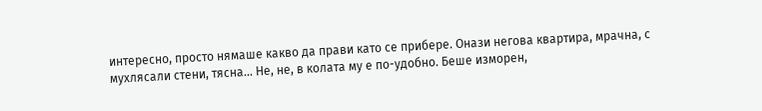интересно, просто нямаше какво да прави като се прибере. Онази негова квартира, мрачна, с мухлясали стени, тясна... Не, не, в колата му е по-удобно. Беше изморен,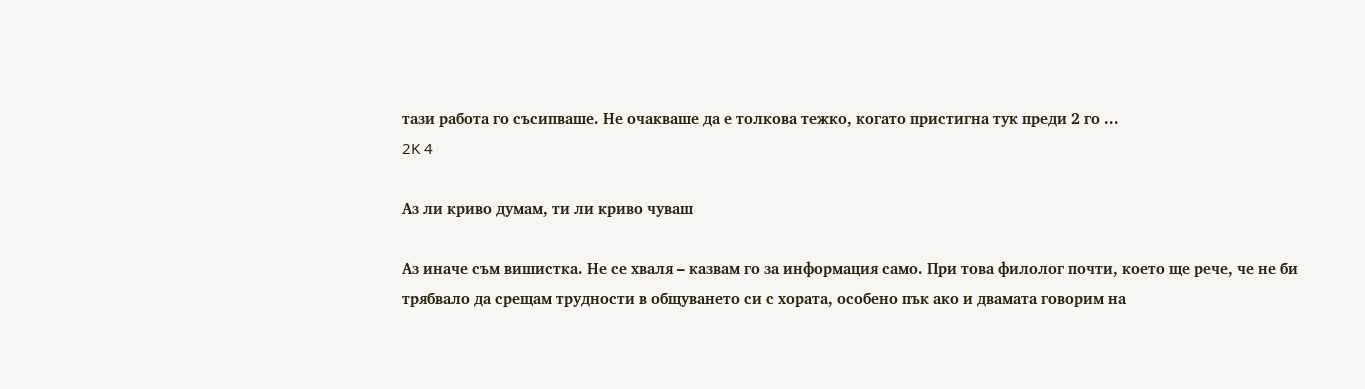тази работа го съсипваше. Не очакваше да е толкова тежко, когато пристигна тук преди 2 го ...
2K 4

Аз ли криво думам, ти ли криво чуваш

Аз иначе съм вишистка. Не се хваля – казвам го за информация само. При това филолог почти, което ще рече, че не би трябвало да срещам трудности в общуването си с хората, особено пък ако и двамата говорим на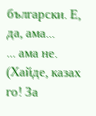български. Е, да, ама...
... ама не. (Хайде, казах го! За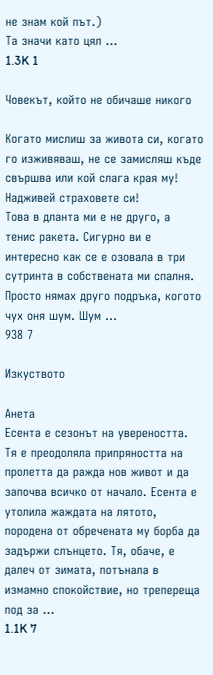не знам кой път.)
Та значи като цял ...
1.3K 1

Човекът, който не обичаше никого

Когато мислиш за живота си, когато го изживяваш, не се замисляш къде свършва или кой слага края му! Надживей страховете си!
Това в дланта ми е не друго, а тенис ракета. Сигурно ви е интересно как се е озовала в три сутринта в собствената ми спалня. Просто нямах друго подръка, когото чух оня шум. Шум ...
938 7

Изкуството

Анета
Есента е сезонът на увереността. Тя е преодоляла припряността на пролетта да ражда нов живот и да започва всичко от начало. Есента е утолила жаждата на лятото, породена от обречената му борба да задържи слънцето. Тя, обаче, е далеч от зимата, потънала в измамно спокойствие, но трепереща под за ...
1.1K 7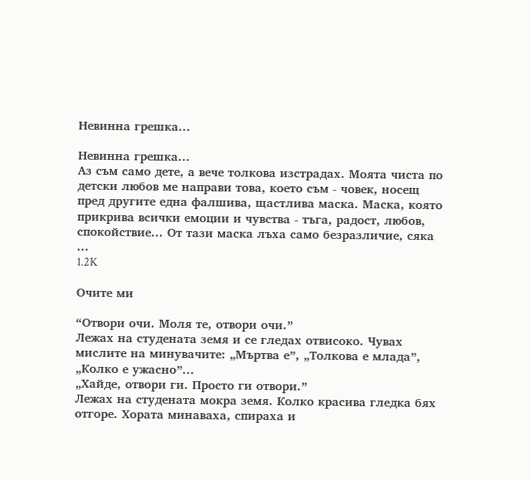Невинна грешка...

Невинна грешка...
Аз съм само дете, а вече толкова изстрадах. Моята чиста по детски любов ме направи това, което съм - човек, носещ пред другите една фалшива, щастлива маска. Маска, която прикрива всички емоции и чувства - тъга, радост, любов, спокойствие... От тази маска лъха само безразличие, сяка ...
1.2K

Очите ми

“Отвори очи. Моля те, отвори очи.”
Лежах на студената земя и се гледах отвисоко. Чувах мислите на минувачите: „Мъртва е”, „Толкова е млада”, „Колко е ужасно”...
„Хайде, отвори ги. Просто ги отвори.”
Лежах на студената мокра земя. Колко красива гледка бях отгоре. Хората минаваха, спираха и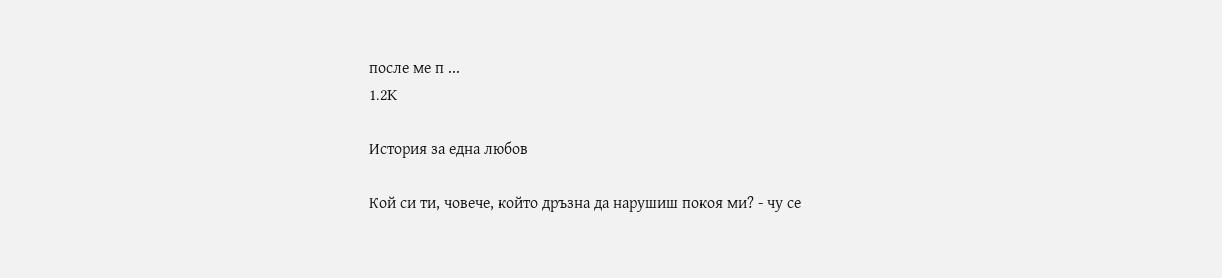после ме п ...
1.2K

История за една любов

Кой си ти, човече, който дръзна да нарушиш покоя ми? - чу се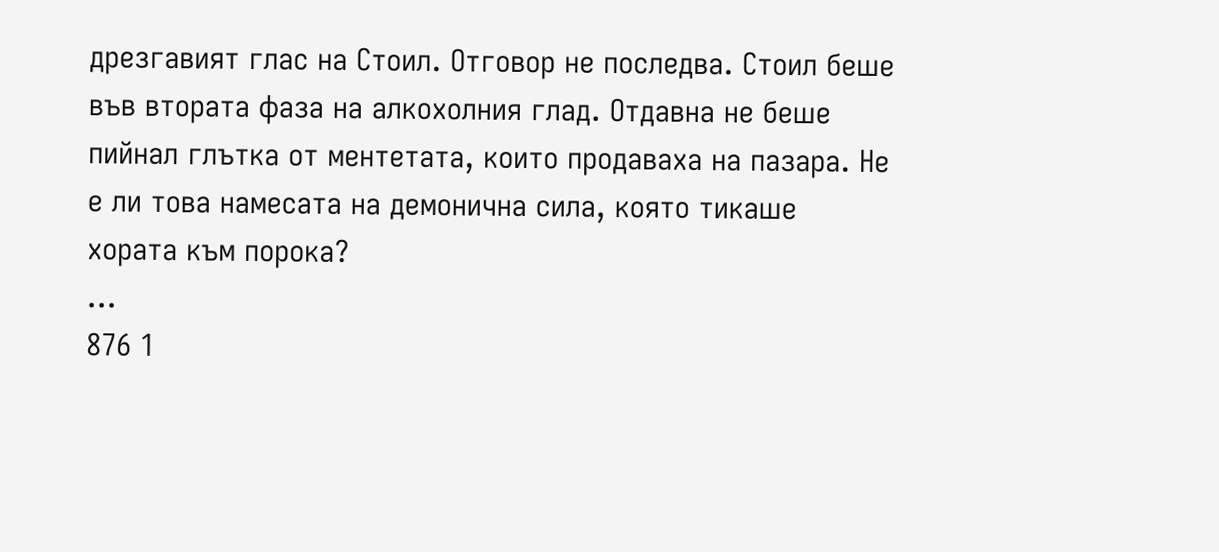дрезгавият глас на Стоил. Отговор не последва. Стоил беше във втората фаза на алкохолния глад. Отдавна не беше пийнал глътка от ментетата, които продаваха на пазара. Не е ли това намесата на демонична сила, която тикаше хората към порока?
...
876 1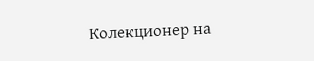Колекционер на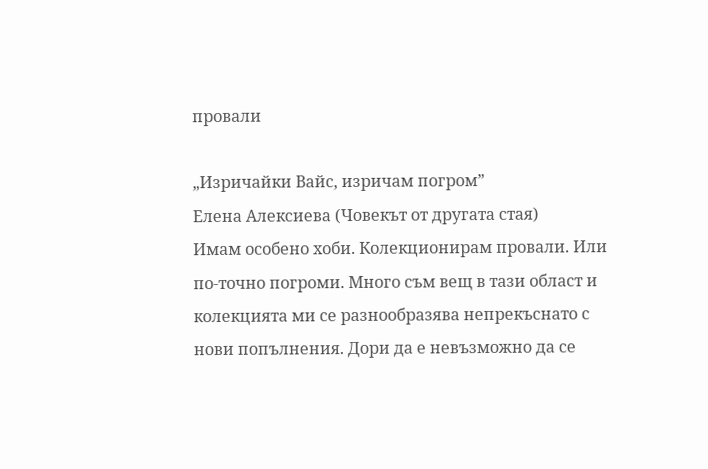провали

„Изричайки Вайс, изричам погром”
Елена Алексиева (Човекът от другата стая)
Имам особено хоби. Колекционирам провали. Или по-точно погроми. Много съм вещ в тази област и колекцията ми се разнообразява непрекъснато с нови попълнения. Дори да е невъзможно да се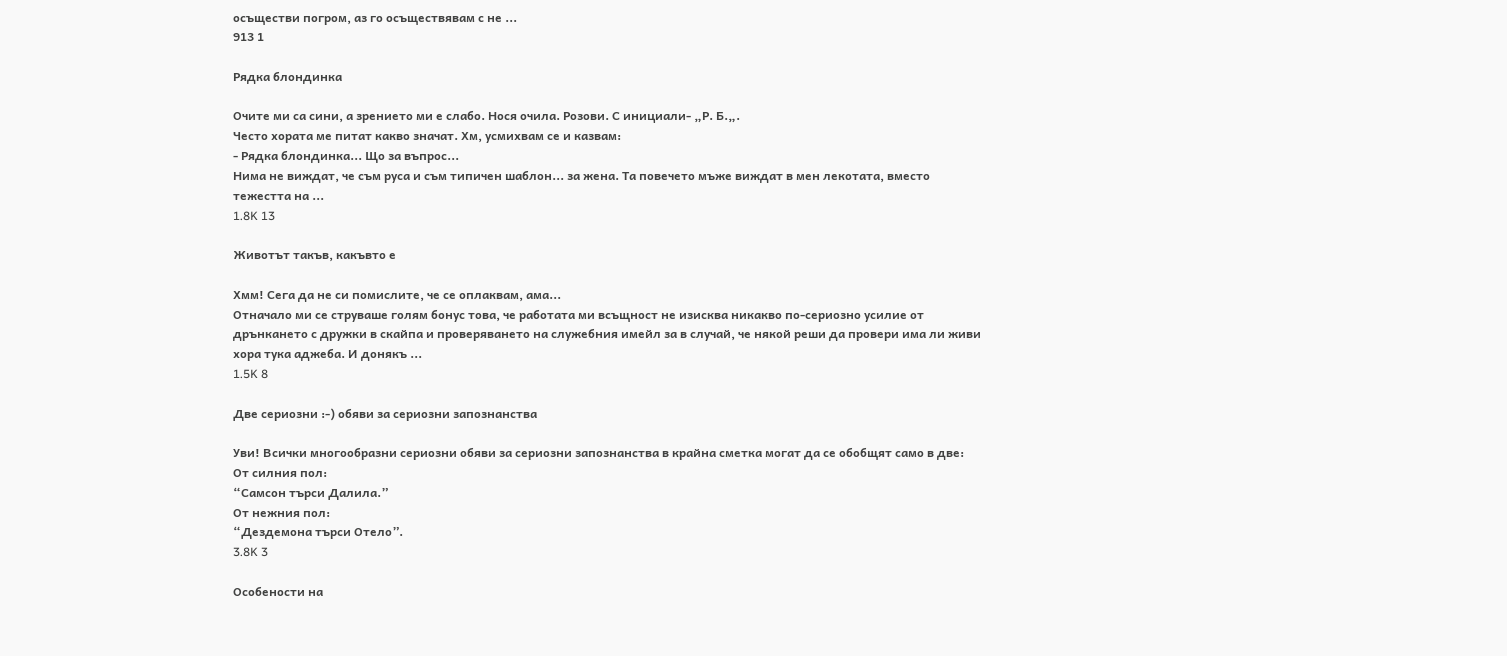осъществи погром, аз го осъществявам с не ...
913 1

Рядка блондинка

Очите ми са сини, а зрението ми е слабо. Нося очила. Розови. С инициали- „Р. Б.„.
Често хората ме питат какво значат. Хм, усмихвам се и казвам:
- Рядка блондинка... Що за въпрос...
Нима не виждат, че съм руса и съм типичен шаблон... за жена. Та повечето мъже виждат в мен лекотата, вместо тежестта на ...
1.8K 13

Животът такъв, какъвто е

Хмм! Сега да не си помислите, че се оплаквам, ама...
Отначало ми се струваше голям бонус това, че работата ми всъщност не изисква никакво по-сериозно усилие от дрънкането с дружки в скайпа и проверяването на служебния имейл за в случай, че някой реши да провери има ли живи хора тука аджеба. И донякъ ...
1.5K 8

Две сериозни :-) обяви за сериозни запознанства

Уви! Всички многообразни сериозни обяви за сериозни запознанства в крайна сметка могат да се обобщят само в две:
От силния пол:
“Самсон търси Далила.”
От нежния пол:
“Дездемона търси Отело”.
3.8K 3

Особености на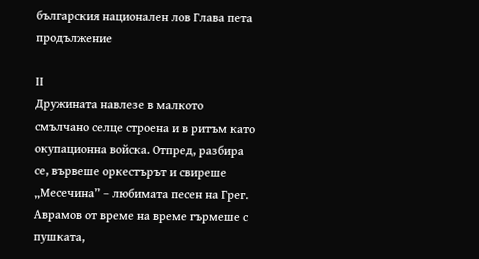българския национален лов Глава пета продължение

ІІ
Дружината навлезе в малкото смълчано селце строена и в ритъм като окупационна войска. Отпред, разбира се, вървеше оркестърът и свиреше „Месечина” – любимата песен на Грег. Аврамов от време на време гърмеше с пушката,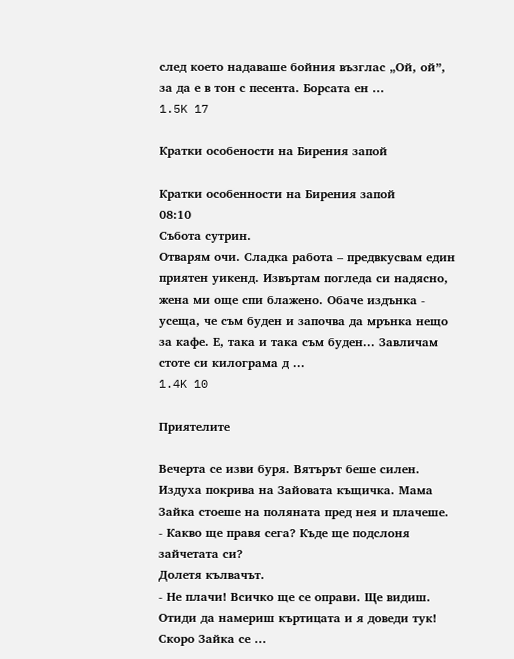след което надаваше бойния възглас „Ой, ой”, за да е в тон с песента. Борсата ен ...
1.5K 17

Кратки особености на Бирения запой

Кратки особенности на Бирения запой
08:10
Събота сутрин.
Отварям очи. Сладка работа – предвкусвам един приятен уикенд. Извъртам погледа си надясно, жена ми още спи блажено. Обаче издънка - усеща, че съм буден и започва да мрънка нещо за кафе. Е, така и така съм буден... Завличам стоте си килограма д ...
1.4K 10

Приятелите

Вечерта се изви буря. Вятърът беше силен. Издуха покрива на Зайовата къщичка. Мама Зайка стоеше на поляната пред нея и плачеше.
- Какво ще правя сега? Къде ще подслоня зайчетата си?
Долетя кълвачът.
- Не плачи! Всичко ще се оправи. Ще видиш. Отиди да намериш къртицата и я доведи тук!
Скоро Зайка се ...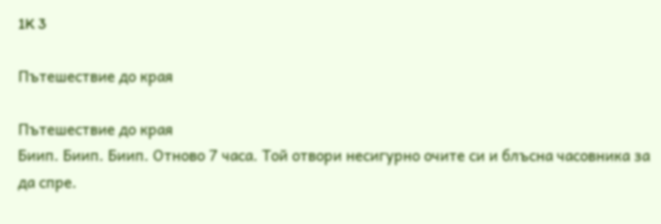1K 3

Пътешествие до края

Пътешествие до края
Биип. Биип. Биип. Отново 7 часа. Той отвори несигурно очите си и блъсна часовника за да спре.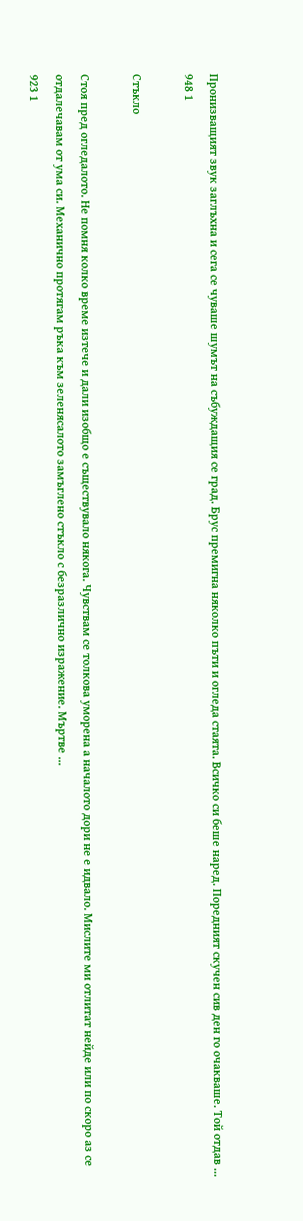Пронизващият звук заглъхна и сега се чуваше шумът на събуждащия се град. Брус премигна няколко пъти и огледа стаята. Всичко си беше наред. Поредният скучен сив ден го очакваше. Той отдав ...
948 1

Стъкло

Стоя пред огледалото. Не помня колко време изтече и дали изобщо е съществувало някога. Чувствам се толкова уморена а началото дори не е идвало. Мислите ми отлитат нейде или по скоро аз се отдалечавам от ума си. Механично протягам ръка към зеленясалото замъглено стъкло с безразлично изражение. Мъртве ...
923 1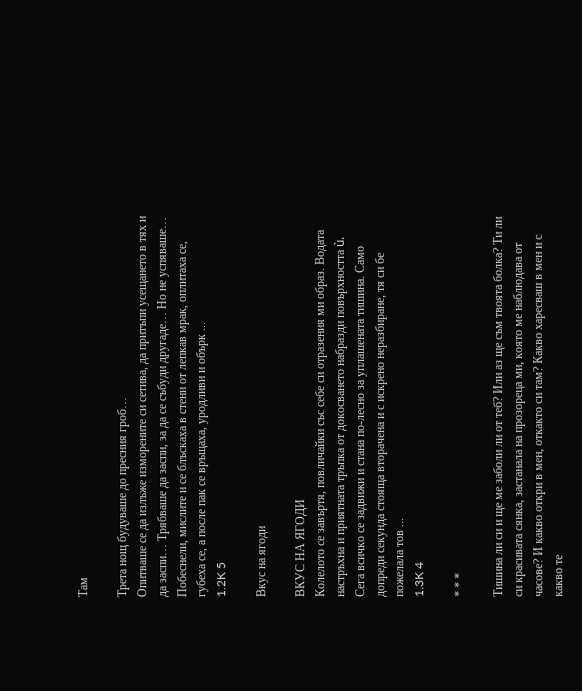Там

Трета нощ будуваше до пресния гроб…
Опитваше се да излъже изморените си сетива, да притъпи усещането в тях и да заспи… Трябваше да заспи, за да се събуди другаде… Но не успяваше… Побеснели, мислите и се блъскаха в стени от лепкав мрак, оплитаха се, губеха се, а после пак се връщаха, уродливи и обърк ...
1.2K 5

Вкус на ягоди

ВКУС НА ЯГОДИ
Колелото се завъртя, повличайки със себе си отразения ми образ. Водата настръхна и приятната тръпка от докосването набразди повърхността ù. Сега всичко се задвижи и стана по-лесно за уплашената тишина. Само допреди секунда стояща вторачена и с искрено неразбиране, тя си бе пожелала тов ...
1.3K 4

* * *

Тишина ли си и ще ме заболи ли от теб? Или аз ще съм твоята болка? Ти ли си красивата сянка, застанала на прозореца ми, която ме наблюдава от часове? И какво откри в мен, откакто си там? Какво харесваш в мен и с какво те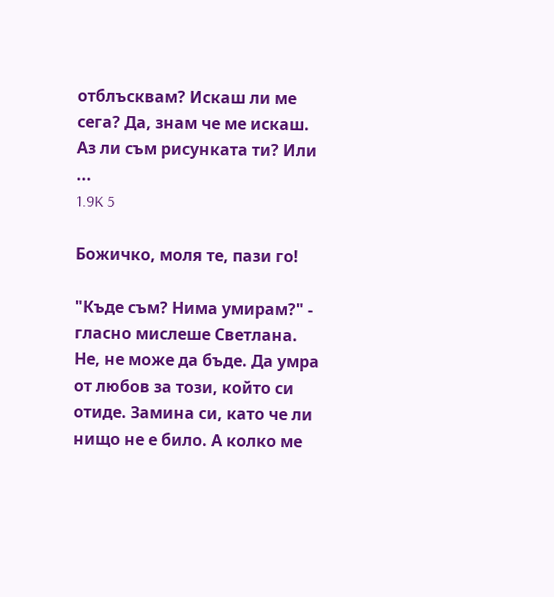отблъсквам? Искаш ли ме сега? Да, знам че ме искаш. Аз ли съм рисунката ти? Или ...
1.9K 5

Божичко, моля те, пази го!

"Къде съм? Нима умирам?" - гласно мислеше Светлана. Не, не може да бъде. Да умра от любов за този, който си отиде. Замина си, като че ли нищо не е било. А колко ме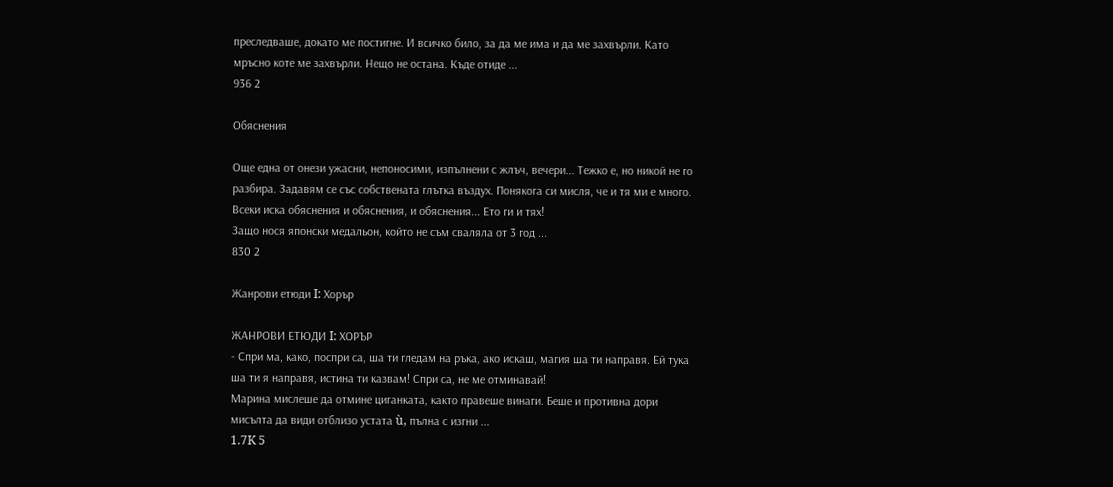преследваше, докато ме постигне. И всичко било, за да ме има и да ме захвърли. Като мръсно коте ме захвърли. Нещо не остана. Къде отиде ...
936 2

Обяснения

Още една от онези ужасни, непоносими, изпълнени с жлъч, вечери... Тежко е, но никой не го разбира. Задавям се със собствената глътка въздух. Понякога си мисля, че и тя ми е много. Всеки иска обяснения и обяснения, и обяснения... Ето ги и тях!
Защо нося японски медальон, който не съм сваляла от 3 год ...
830 2

Жанрови етюди I: Хорър

ЖАНРОВИ ЕТЮДИ I: ХОРЪР
- Спри ма, како, поспри са, ша ти гледам на ръка, ако искаш, магия ша ти направя. Ей тука ша ти я направя, истина ти казвам! Спри са, не ме отминавай!
Марина мислеше да отмине циганката, както правеше винаги. Беше и противна дори мисълта да види отблизо устата ù, пълна с изгни ...
1.7K 5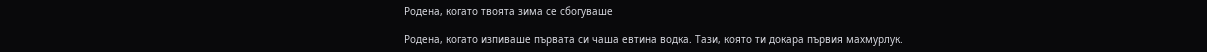Родена, когато твоята зима се сбогуваше

Родена, когато изпиваше първата си чаша евтина водка. Тази, която ти докара първия махмурлук.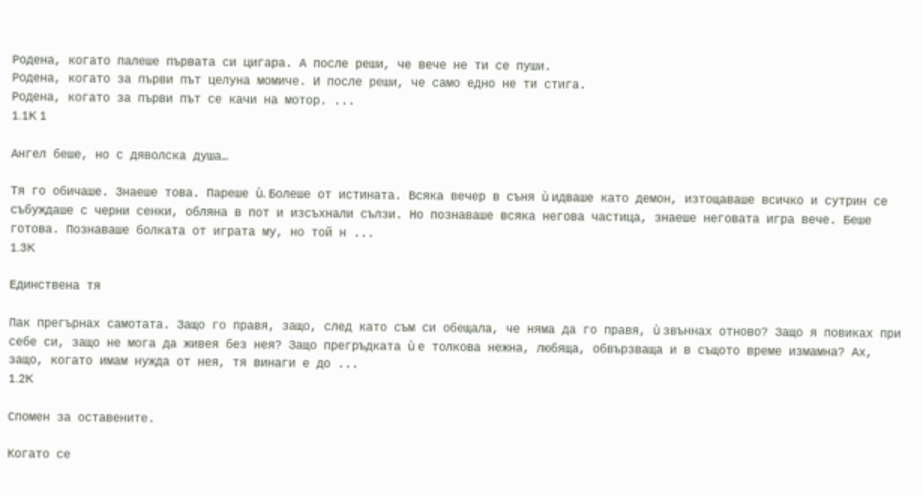Родена, когато палеше първата си цигара. А после реши, че вече не ти се пуши.
Родена, когато за първи път целуна момиче. И после реши, че само едно не ти стига.
Родена, когато за първи път се качи на мотор. ...
1.1K 1

Ангел беше, но с дяволска душа…

Тя го обичаше. Знаеше това. Пареше ù. Болеше от истината. Всяка вечер в съня ù идваше като демон, изтощаваше всичко и сутрин се събуждаше с черни сенки, обляна в пот и изсъхнали сълзи. Но познаваше всяка негова частица, знаеше неговата игра вече. Беше готова. Познаваше болката от играта му, но той н ...
1.3K

Единствена тя

Пак прегърнах самотата. Защо го правя, защо, след като съм си обещала, че няма да го правя, ù звъннах отново? Защо я повиках при себе си, защо не мога да живея без нея? Защо прегръдката ù е толкова нежна, любяща, обвързваща и в същото време измамна? Ах, защо, когато имам нужда от нея, тя винаги е до ...
1.2K

Спомен за оставените.

Когато се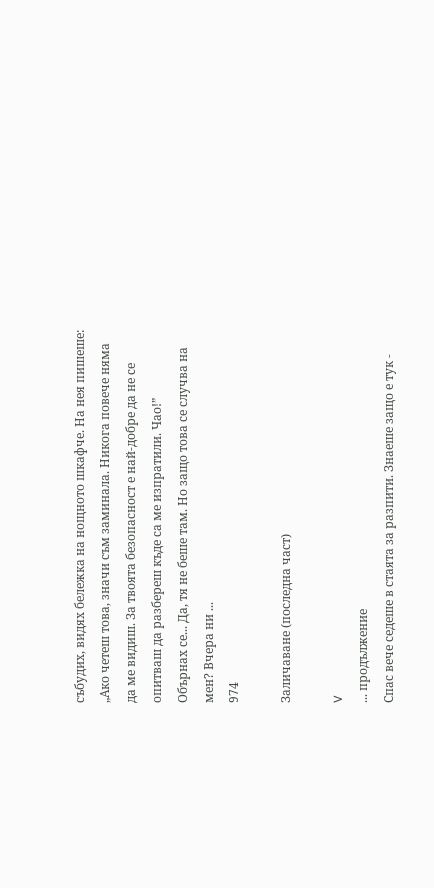събудих, видях бележка на нощното шкафче. На нея пишеше: „Ако четеш това, значи съм заминала. Никога повече няма да ме видиш. За твоята безопасност е най-добре да не се опитваш да разбереш къде са ме изпратили. Чао!”
Обърнах се... Да, тя не беше там. Но защо това се случва на мен? Вчера ни ...
974

Заличаване (последна част)

V
... продължение
Спас вече седеше в стаята за разпити. Знаеше защо е тук -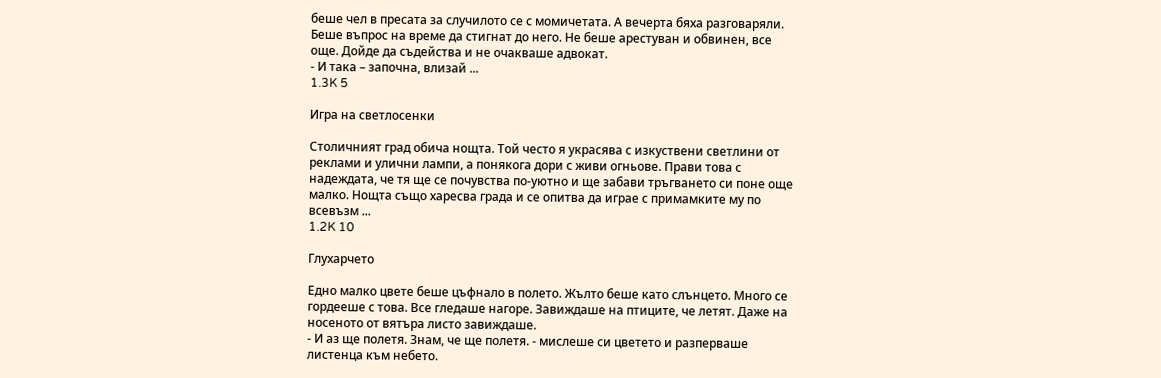беше чел в пресата за случилото се с момичетата. А вечерта бяха разговаряли. Беше въпрос на време да стигнат до него. Не беше арестуван и обвинен, все още. Дойде да съдейства и не очакваше адвокат.
- И така – започна, влизай ...
1.3K 5

Игра на светлосенки

Столичният град обича нощта. Той често я украсява с изкуствени светлини от реклами и улични лампи, а понякога дори с живи огньове. Прави това с надеждата, че тя ще се почувства по-уютно и ще забави тръгването си поне още малко. Нощта също харесва града и се опитва да играе с примамките му по всевъзм ...
1.2K 10

Глухарчето

Едно малко цвете беше цъфнало в полето. Жълто беше като слънцето. Много се гордееше с това. Все гледаше нагоре. Завиждаше на птиците, че летят. Даже на носеното от вятъра листо завиждаше.
- И аз ще полетя. Знам, че ще полетя. - мислеше си цветето и разперваше листенца към небето.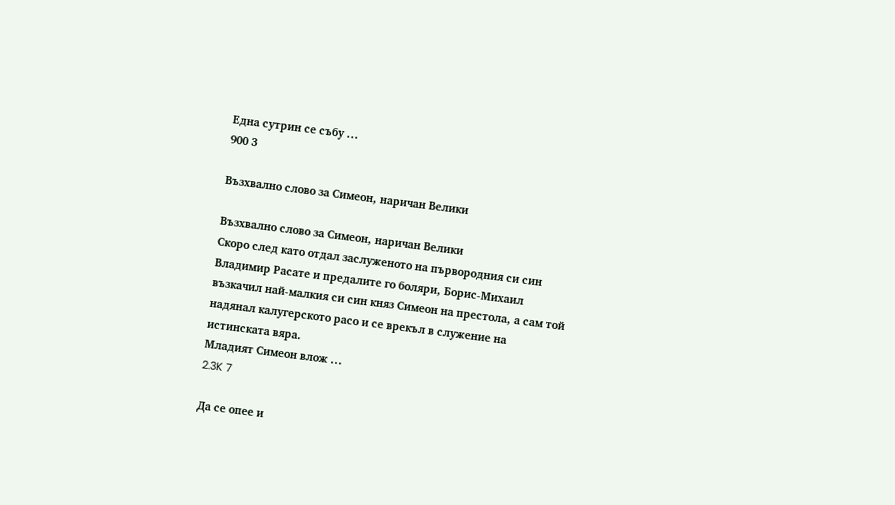Една сутрин се събу ...
900 3

Възхвално слово за Симеон, наричан Велики

Възхвално слово за Симеон, наричан Велики
Скоро след като отдал заслуженото на първородния си син Владимир Расате и предалите го боляри, Борис-Михаил възкачил най-малкия си син княз Симеон на престола, а сам той надянал калугерското расо и се врекъл в служение на истинската вяра.
Младият Симеон влож ...
2.3K 7

Да се опее и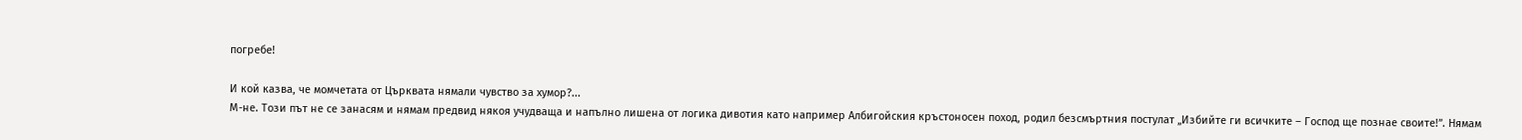погребе!

И кой казва, че момчетата от Църквата нямали чувство за хумор?...
М-не. Този път не се занасям и нямам предвид някоя учудваща и напълно лишена от логика дивотия като например Албигойския кръстоносен поход, родил безсмъртния постулат „Избийте ги всичките – Господ ще познае своите!”. Нямам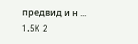предвид и н ...
1.5K 2